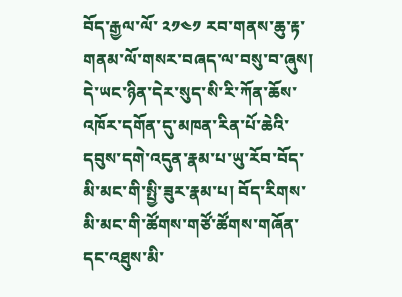བོད་རྒྱལ་ལོ་ ༢༡༤༡ རབ་གནས་ཆུ་རྟ་གནམ་ལོ་གསར་བཞད་ལ་བསུ་བ་ཞུས།
དེ་ཡང་ཉིན་དེར་སུད་སི་རི་ཀོན་ཆོས་འཁོར་དགོན་དུ་མཁན་རིན་པོ་ཆེའི་དབུས་དགེ་འདུན་རྣམ་པ་ཡུ་རོབ་བོད་མི་མང་གི་སྤྱི་ཟུར་རྣམ་པ། བོད་རིགས་མི་མང་གི་ཚོགས་གཙོ་ཚོགས་གཞོན་དང་འཐུས་མི་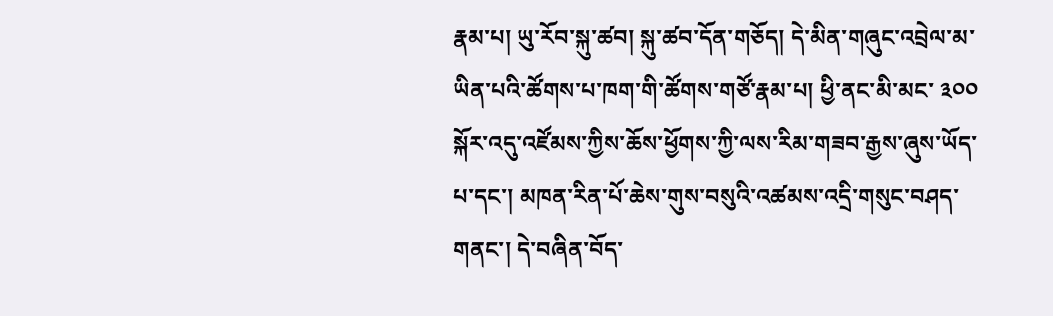རྣམ་པ། ཡུ་རོབ་སྐུ་ཚབ། སྐུ་ཚབ་དོན་གཅོད། དེ་མིན་གཞུང་འབྲེལ་མ་ཡིན་པའི་ཚོགས་པ་ཁག་གི་ཚོགས་གཙོ་རྣམ་པ། ཕྱི་ནང་མི་མང་ ༣༠༠ སྐོར་འདུ་འཛོམས་ཀྱིས་ཆོས་ཕྱོགས་ཀྱི་ལས་རིམ་གཟབ་རྒྱས་ཞུས་ཡོད་པ་དང་། མཁན་རིན་པོ་ཆེས་གུས་བསུའི་འཚམས་འདྲི་གསུང་བཤད་གནང་། དེ་བཞིན་བོད་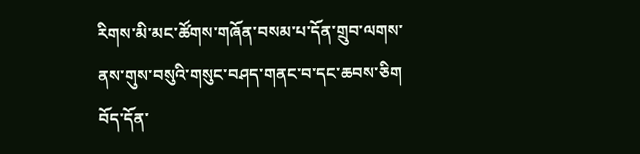རིགས་མི་མང་ཚོགས་གཞོན་བསམ་པ་དོན་གྲུབ་ལགས་ནས་གུས་བསུའི་གསུང་བཤད་གནང་བ་དང་ཆབས་ཅིག བོད་དོན་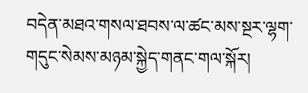བདེན་མཐའ་གསལ་ཐབས་ལ་ཚང་མས་སྔར་ལྷག་གདུང་སེམས་མཉམ་སྐྱེད་གནང་གལ་སྐོར།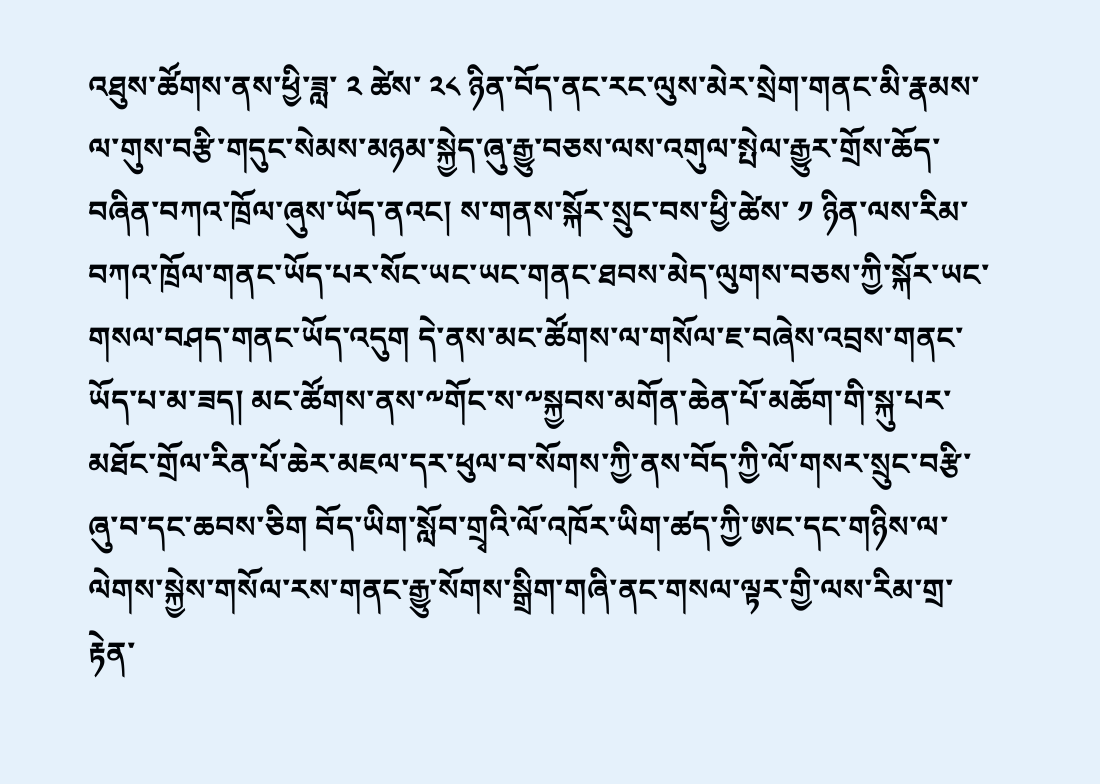འཐུས་ཚོགས་ནས་ཕྱི་ཟླ་ ༢ ཚེས་ ༢༨ ཉིན་བོད་ནང་རང་ལུས་མེར་སྲེག་གནང་མི་རྣམས་ལ་གུས་བརྩི་གདུང་སེམས་མཉམ་སྐྱེད་ཞུ་རྒྱུ་བཅས་ལས་འགུལ་སྤེལ་རྒྱུར་གྲོས་ཆོད་བཞིན་བཀའ་ཁྲོལ་ཞུས་ཡོད་ནའང། ས་གནས་སྐོར་སྲུང་བས་ཕྱི་ཚེས་ ༡ ཉིན་ལས་རིམ་བཀའ་ཁྲོལ་གནང་ཡོད་པར་སོང་ཡང་ཡང་གནང་ཐབས་མེད་ལུགས་བཅས་ཀྱི་སྐོར་ཡང་གསལ་བཤད་གནང་ཡོད་འདུག དེ་ནས་མང་ཚོགས་ལ་གསོལ་ཇ་བཞེས་འབྲས་གནང་ཡོད་པ་མ་ཟད། མང་ཚོགས་ནས་༸གོང་ས་༸སྐྱབས་མགོན་ཆེན་པོ་མཆོག་གི་སྐུ་པར་མཐོང་གྲོལ་རིན་པོ་ཆེར་མཇལ་དར་ཕུལ་བ་སོགས་ཀྱི་ནས་བོད་ཀྱི་ལོ་གསར་སྲུང་བརྩི་ཞུ་བ་དང་ཆབས་ཅིག བོད་ཡིག་སློབ་གྲྭའི་ལོ་འཁོར་ཡིག་ཚད་ཀྱི་ཨང་དང་གཉིས་ལ་ལེགས་སྐྱེས་གསོལ་རས་གནང་རྒྱུ་སོགས་སྒྲིག་གཞི་ནང་གསལ་ལྟར་གྱི་ལས་རིམ་གྲ་རྟེན་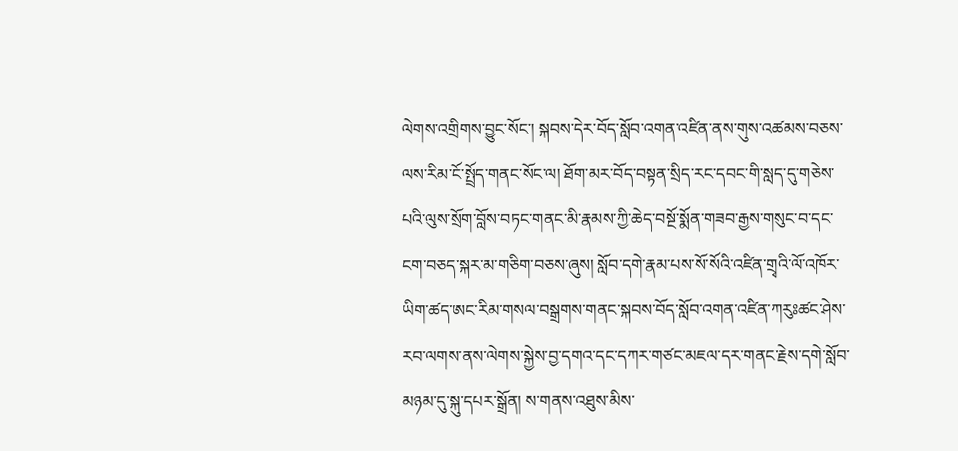ལེགས་འགྲིགས་བྱུང་སོང་། སྐབས་དེར་བོད་སློབ་འགན་འཛིན་ནས་གུས་འཚམས་བཅས་ལས་རིམ་ངོ་སྤྲོད་གནང་སོང་ལ། ཐོག་མར་བོད་བསྟན་སྲིད་རང་དབང་གི་སླད་དུ་གཅེས་པའི་ལུས་སྲོག་བློས་བཏང་གནང་མི་རྣམས་ཀྱི་ཆེད་བསྔོ་སྨོན་གཟབ་རྒྱས་གསུང་བ་དང་ངག་བཅད་སྐར་མ་གཅིག་བཅས་ཞུས། སློབ་དགེ་རྣམ་པས་སོ་སོའི་འཛིན་གྲྭའི་ལོ་འཁོར་ཡིག་ཚད་ཨང་རིམ་གསལ་བསྒྲགས་གནང་སྐབས་བོད་སློབ་འགན་འཛིན་ཀརུཿཚང་ཤེས་རབ་ལགས་ནས་ལེགས་སྐྱེས་བྱ་དགའ་དང་དཀར་གཙང་མཇལ་དར་གནང་རྗེས་དགེ་སློབ་མཉམ་དུ་སྐུ་དཔར་སྒྲོན། ས་གནས་འཐུས་མིས་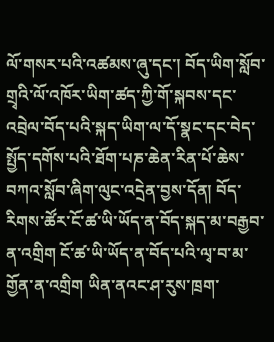ལོ་གསར་པའི་འཚམས་ཞུ་དང་། བོད་ཡིག་སློབ་གྲྭའི་ལོ་འཁོར་ཡིག་ཚད་ཀྱི་གོ་སྐབས་དང་འབྲེལ་བོད་པའི་སྐད་ཡིག་ལ་དོ་སྣང་དང་བེད་སྤྱོད་དགོས་པའི་ཐོག་པཎ་ཆེན་རིན་པོ་ཆེས་བཀའ་སློབ་ཞིག་ལུང་འདྲེན་བྱས་དོན། བོད་རིགས་ཚོར་ངོ་ཚ་ཡི་ཡོད་ན་བོད་སྐད་མ་བརྒྱབ་ན་འགྲིག ངོ་ཚ་ཡི་ཡོད་ན་བོད་པའི་ལྭ་བ་མ་གྱོན་ན་འགྲིག ཡིན་ནའང་ཤ་རུས་ཁྲག་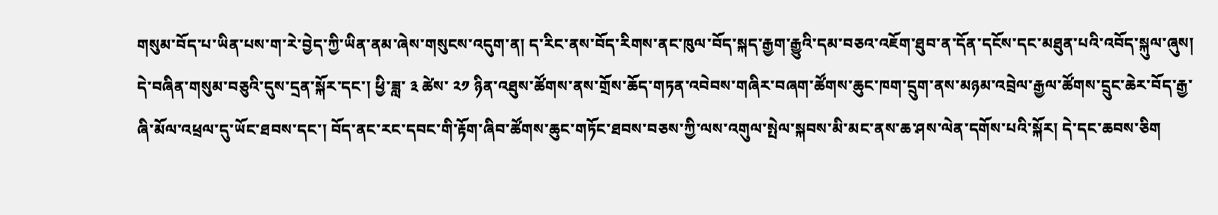གསུམ་བོད་པ་ཡིན་པས་ག་རེ་བྱེད་ཀྱི་ཡིན་ནམ་ཞེས་གསུངས་འདུག་ན། ད་རིང་ནས་བོད་རིགས་ནང་ཁུལ་བོད་སྐད་རྒྱག་རྒྱུའི་དམ་བཅའ་འཇོག་ཐུབ་ན་དོན་དངོས་དང་མཐུན་པའི་འབོད་སྐུལ་ཞུས། དེ་བཞིན་གསུམ་བཅུའི་དུས་དྲན་སྐོར་དང་། ཕྱི་ཟླ་ ༣ ཚེས་ ༢༡ ཉིན་འཐུས་ཚོགས་ནས་གྲོས་ཆོད་གཏན་འབེབས་གཞིར་བཞག་ཚོགས་ཆུང་ཁག་དྲུག་ནས་མཉམ་འབྲེལ་རྒྱལ་ཚོགས་དྲུང་ཆེར་བོད་རྒྱ་ཞི་མོལ་འཕྲལ་དུ་ཡོང་ཐབས་དང་། བོད་ནང་རང་དབང་གི་རྟོག་ཞིབ་ཚོགས་ཆུང་གཏོང་ཐབས་བཅས་ཀྱི་ལས་འགུལ་སྤེལ་སྐབས་མི་མང་ནས་ཆ་ཤས་ལེན་དགོས་པའི་སྐོར། དེ་དང་ཆབས་ཅིག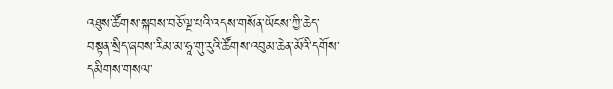འཐུས་ཚོགས་སྐབས་བཅོ་ལྔ་པའི་འདས་གསོན་ཡོངས་ཀྱི་ཆེད་བསྟན་སྲིད་ཞབས་རིམ་མ་ཧཱ་གུ་རུའི་ཚོགས་འབུམ་ཆེན་མོའི་དགོས་དམིགས་གསལ་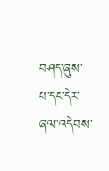བཤད་ཞུས་པ་དང་དེར་ཞལ་འདེབས་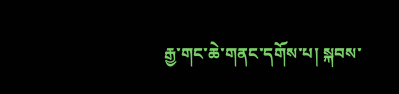རྒྱ་གང་ཆེ་གནང་དགོས་པ། སྐབས་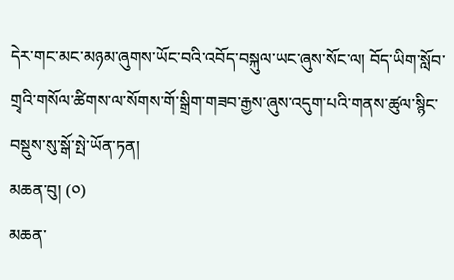དེར་གང་མང་མཉམ་ཞུགས་ཡོང་བའི་འབོད་བསྐུལ་ཡང་ཞུས་སོང་ལ། བོད་ཡིག་སློབ་གྲྭའི་གསོལ་ཚིགས་ལ་སོགས་གོ་སྒྲིག་གཟབ་རྒྱས་ཞུས་འདུག་པའི་གནས་ཚུལ་སྙིང་བསྡུས་སུ་སྒོ་སྤེ་ཡོན་ཏན།
མཆན་བུ། (༠)
མཆན་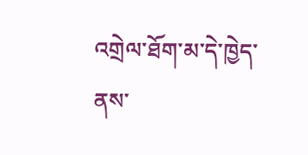འགྲེལ་ཐོག་མ་དེ་ཁྱེད་ནས་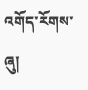འགོད་རོགས་ཞུ།